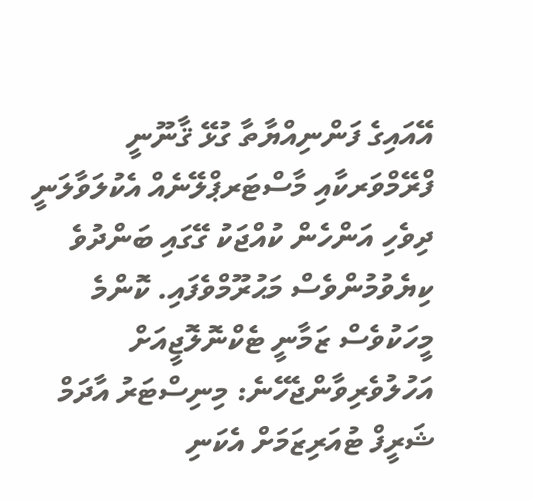އޭއައިގެ ފަންނިއްޔާތާ ގުޅޭ ޤާނޫނީ ފްރޭމްވަރކާއި މާސްޓަރޕްލޭނެއް އެކުލަވާލަނީ ދިވެހި އަންހެން ކުއްޖަކު ގޭގައި ބަންދުވެ ކިޔެވުމުންވެސް މަޙުރޫމްވެފައި. ކޮންމެ މީހަކުވެސް ޒަމާނީ ޓެކްނޮލޮޖީއަށް އަހުލުވެރިވާންޖެހޭނެ: މިނިސްޓަރު އާދަމް ޝަރީފް ޓުއަރިޒަމަށް އެކަނި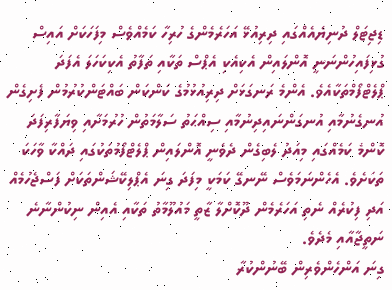ޑިޖިޓަލް ދުނިޔެއެއްގައި ދިރިއުޅޭ އަހަރެމެންގެ ހުރިހާ ކަމެއްވެސް މިފަހަކަށް އައިސް ގުޅިފައިހުންނަނީ އޮންލައިން އެކިއެކި އެޕްސް ތަކާއި ތަފާތު އެކިކަހަލަ އެފަދަ ޕްލެޓްފޯމްތަކާއެވެ. އެންމެ ރަނގަޅަށް ދިރިއުޅުމުގެ ކަންކަން ބައްޓަންކުރުމުން ފެށިގެން އުނގެނުމާއި އުނގަންނައިދިނުމާއި ސިއްޙަތު ސަލާމަތުން ހުރުމަށާއި ވިޔަފާރިފަދަ ކޮންމެ ކަމެއްގައި މިއަދު ލެބިގެން ދެވެނީ އޮންލައިން ޕްލެޓްފޯމުތަކުގައި ދައްކާ ވާހަކަ ތަކަށެވެ. އެހެންނަމަވެސް ނޭނގޭ ކަމަކީ މިފަދަ ގިނަ އެޕްލިކޭޝަންތަކަށް ފަސްޖެހުމެއް އަދި ފިކުރެއް ނެތި އަހަރެމެން ދޫކޮށްލާ ޒާތީ މައުލޫމާތު ތަކާއި އެއިން ނިކުންނާނެ ނަތީޖާއާއި މެދެވެ.
ގިނަ އަންހެންވެރިން ބޭނުންކުރާ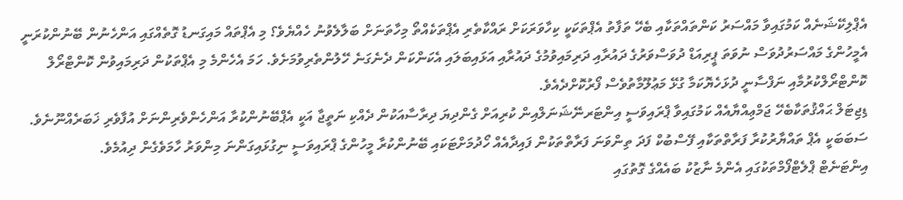އެޕްލިކޭޝަނެއް ކަމުގައިވާ މައްސަރު ކަންތައްތަކާއި ބެހޭ ތަފާތު އެޕްތަކަކީ ކިހާވަރަކަށް ރައްކާތެރި އެޕްތަކެއްތޯ މިހާތަނަށް ބަލާލެވުނު ހެއްޔެވެ؟ މި އެޕްތައް މައިގަނޑު ގޮތެއްގައި އަންހެނުން ބޭނުންކުރަނީ އެމީހުންގެ މައްސަރުދުވަސް ނުވަތަ ޕީރިއަޑް ދުވަސްވަރުގެ ދައުރާއި ދަރިމައިވުމުގެ ދައުރާއި އަޅައިބަލައި އެކަންކަން ދެނެގަނެ ހޭލުންތެރިވުމަށެވެ. ހަމަ އެހެންމެ މި އެޕްތަކުން ދަރިމައިވުން ކޮންޓްރޯލް ކޮންޓްރޯލްކުރުމާއި ނަފްސާނީ ދުޅަހެޔޮކަމާ ގުޅޭ މަޢުލޫމާތުވެސް ފޯރުކޮށްދެއެވެ.
ޑިޖިޓަލް ޙައްޤުތަކާބެހޭ ޖަމްޢިއްޔާއެއް ކަމުގައިވާ ޕްރައިވަސީ އިންޓަރނޭޝަނަލްއިން ކުރިއަށް ގެންދިޔަ ދިރާސާއަކުން ދެއްކި ނަތީޖާ އަކީ އެޕްބޭނުންކުރާ އަންހެންވެރިންނަށް އުފާވެރި ޚަބަރެއްނޫނެވެ. ސަބަބަކީ އެޕް ތައްޔާރުކުރާ ފަރާތްތަކާއި ފޭސްބުކް ފަދަ ތިންވަނަ ފަރާތްތަކުން ފައިދާއެއް ހޯދުމަށްޓަކައި ބޭނުންކުރާ މީހުންގެ ޕްރައިވަސީ ނިގުޅައިގަންނަ މިންވަރު ހާމަވެގެން ދިއުމެވެ.
އިންޓަނެޓް ޕްލެޓްފޯމްތަކުގައި އެންމެ ނާޒުކު ބައެއްގެ ގޮތުގައި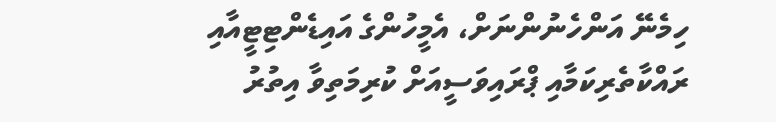ހިމެނޭ އަންހެނުންނަށް، އެމީހުންގެ އައިޑެންޓިޓީއާއި ރައްކާތެރިކަމާއި ޕްރައިވަސީއަށް ކުރިމަތިވާ އިތުރު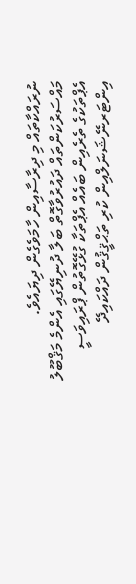ނުރައްކާތައް މި ދިރާސާއިން ހާމަވެގެން ދިޔައެވެ.
މައްސަރުކަންތައް ދައުރުވާގޮތް ބަލާ ދުނިޔޭގައި އެންމެ މަޤްބޫލު އެޕްތަކުގެ ތެރެއިން ބައެއް އެޕްތަކާ ގުޅޭގޮތުން ޕްރައިވަސީ އިންޓަރނޭޝަނަލްއިން ކުރި ތަޙްޤީޤުން ދައްކައިދޭ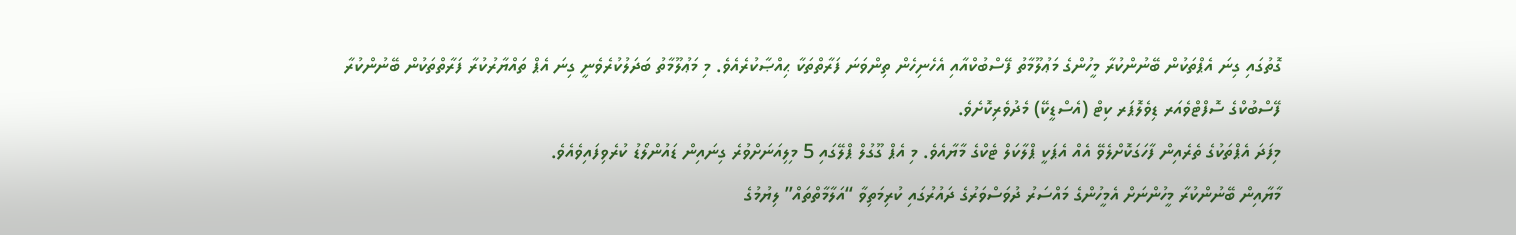ގޮތުގައި ގިނަ އެޕްތަކުން ބޭނުންކުރާ މީހުންގެ މަޢުލޫމާތު ފޭސްބުކްއާއި އެހެނިހެން ތިންވަނަ ފަރާތްތަކާ ޙިއްޞާކުރެއެވެ. މި މަޢުލޫމާތު ބަދަލުކުރެވެނީ ގިނަ އެޕް ތައްޔާރުކުރާ ފަރާތްތަކުން ބޭނުންކުރާ ފޭސްބުކްގެ ސޮފްޓްވެއަރ ޑިވެލޮޕަރ ކިޓް (އެސްޑީކޭ) މެދުވެރިކޮށެވެ.
މިފަދަ އެޕްތަކުގެ ތެރެއިން ފާހަގަކޮށްލެވޭ އެއް އެޕަކީ ޕްލާކަލް ޓެކްގެ މާޔާއެވެ. މި އެޕް ގޫގުލް ޕްލޭގައި 5 މިލިއަނަށްވުރެ ގިނައިން ޑައުންލޯޑު ކުރެވިފައިވެއެވެ.
މާޔާއިން ބޭނުންކުރާ މީހުންނަށް އެމީހުންގެ މައްސަރު ދުވަސްވަރުގެ ދައުރުގައި ކުރިމަތިވާ “އަލާމާތްތައް” ލިޔުމުގެ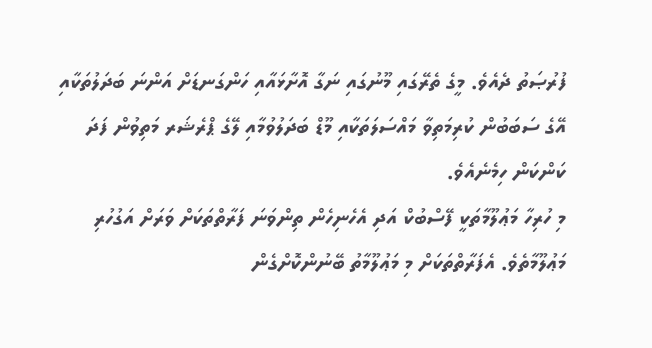ފުރުޞަތު ދެއެވެ. މީގެ ތެރޭގައި މޫނުގައި ނަގާ އޮށާޅައާއި ހަންގަނޑަށް އަންނަ ބަދަލުތަކާއި އޭގެ ސަބަބުން ކުރިމަތިވާ މައްސަލަތަކާއި މޫޑް ބަދަލުވުމާއި ލޭގެ ޕްރެޝަރ މަތިވުން ފަދަ ކަންކަން ހިމެނެއެވެ.
މި ހުރިހާ މަޢުލޫމާތަކީ ފޭސްބުކް އަދި އެހެނިހެން ތިންވަނަ ފަރާތްތަކަށް ވަރަށް އަގުހުރި މަޢުލޫމާތެވެ. އެފަރާތްތަކަށް މި މަޢުލޫމާތު ބޭނުންކޮށްގެން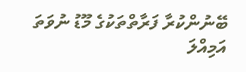ބޭނުންކުރާ ފަރާތްތަކުގެ މޫޑު ނުވަތަ އަމިއްލަ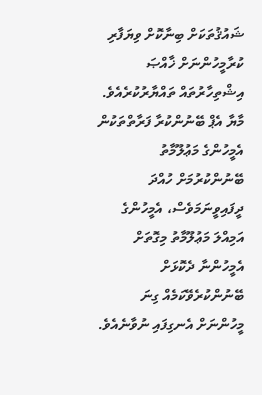ޝައުޤުތަކަށް ބިނާކޮށް ވިޔަފާރި ކުރާމީހުންނަށް ޚާއްޞަ އިޝްތިހާރުތައް ތައްޔާރުކުރެއެވެ.
މާޔާ އެޕް ބޭނުންކުރާ ފަރާތްތަކުން އެމީހުންގެ މަޢުލޫމާތު ބޭނުންކުރުމަށް ހުއްދަ ދީފައިވީނަމަވެސް، އެމީހުންގެ އަމިއްލަ މަޢުލޫމާތު މިގޮތަށް އެމީހުންނާ ދެކޮޅަށް ބޭނުންކުރެވޭކަމެއް ގިނަ މީހުންނަށް އެނގިފައި ނުވާނެއެވެ.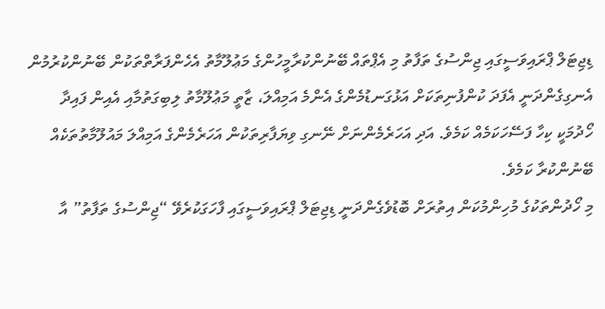ޑިޖިޓަލް ޕްރައިވަސީގައި ޖިންސުގެ ތަފާތު މި އެޕްތައް ބޭނުންކުރާމީހުންގެ މަޢުލޫމާތު އެހެންފަރާތްތަކުން ބޭނުންކުރުމުން އެނގިގެންދަނީ އެފަދަ ކުންފުނިތަކަށް އަޅުގަނޑުމެންގެ އެންމެ އަމިއްލަ، ޒާތީ މަޢުލޫމާތު ލިބިގަތުމާއި އެއިން ފައިދާ ހޯދުމަކީ ކިހާ ފަސޭހަކަމެއް ކަމެވެ. އަދި އަހަރެމެންނަށް ނޭނގި ވިޔަފާރިތަކުން އަހަރެމެންގެ އަމިއްލަ މައުލޫމާތުތަކެއް ބޭނުންކުރާ ކަމެވެ.
މި ހޯދުންތަކުގެ މުހިންމުކަން އިތުރަށް ބޮޑުވެގެންދަނީ ޑިޖިޓަލް ޕްރައިވަސީގައި ފާހަގަކުރެވޭ “ޖިންސުގެ ތަފާތު” އާ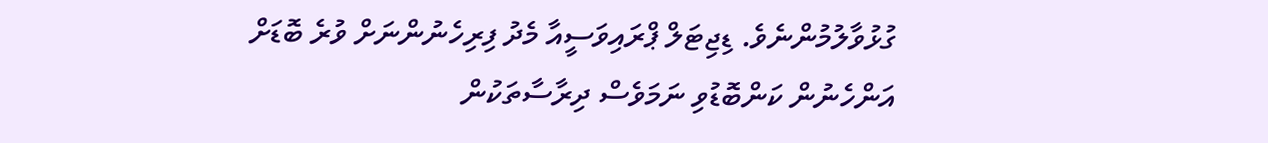ގުޅުވާލުމުންނެވެ. ޑިޖިޓަލް ޕްރައިވަސީއާ މެދު ފިރިހެނުންނަށް ވުރެ ބޮޑަށް އަންހެނުން ކަންބޮޑުވި ނަމަވެސް ދިރާސާތަކުން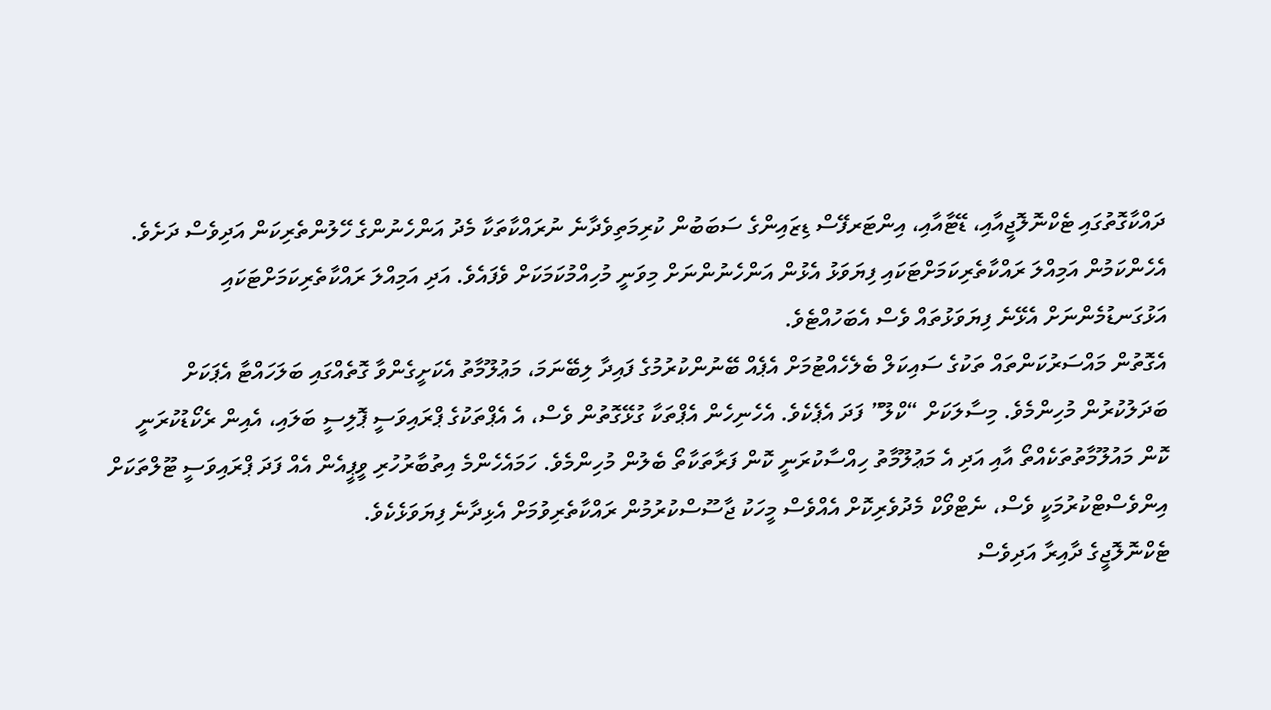ދައްކާގޮތުގައި ޓެކްނޮލޮޖީއާއި، ޑޭޓާއާއި، އިންޓަރފޭސް ޑިޒައިންގެ ސަބަބުން ކުރިމަތިވެދާނެ ނުރައްކާތަކާ މެދު އަންހެނުންގެ ހޭލުންތެރިކަން އަދިވެސް ދަށެވެ.
އެހެންކަމުން އަމިއްލަ ރައްކާތެރިކަމަށްޓަކައި ފިޔަވަޅު އެޅުން އަންހެނުންނަށް މިވަނީ މުހިއްމުކަމަކަށް ވެފައެވެ. އަދި އަމިއްލަ ރައްކާތެރިކަމަށްޓަކައި އަޅުގަނޑުމެންނަށް އެޅޭނެ ފިޔަވަޅުތައް ވެސް އެބަހުއްޓެވެ.
އެގޮތުން މައްސަރުކަންތައް ތަކުގެ ސައިކަލް ބެލެހެއްޓުމަށް އެޕެއް ބޭނުންކުރުމުގެ ފައިދާ ލިބޭނަމަ، މަޢުލޫމާތު އެކަށީގެންވާ ގޮތެއްގައި ބަލަހައްޓާ އެޕަކަށް ބަދަލުކުރުން މުހިންމެވެ. މިސާލަކަށް “ކްލޫ” ފަދަ އެޕެކެވެ. އެހެނިހެން އެޕްތަކާ ގުޅޭގޮތުން ވެސް، އެ އެޕްތަކުގެ ޕްރައިވަސީ ޕޮލިސީ ބަލައި، އެއިން ރެކޯޑުކުރަނީ ކޮން މައުލޫމާތުތަކެއްތޯ އާއި އަދި އެ މަޢުލޫމާތު ހިއްސާކުރަނީ ކޮން ފަރާތަކާތޯ ބެލުން މުހިންމެވެ. ހަމައެހެންމެ އިތުބާރުހުރި ވީޕީއެން އެއް ފަދަ ޕްރައިވަސީ ޓޫލްތަކަށް އިންވެސްޓްކުރުމަކީ ވެސް، ނެޓްވޯކް މެދުވެރިކޮށް އެއްވެސް މީހަކު ޖާސޫސްކުރުމުން ރައްކާތެރިވުމަށް އެޅިދާނެ ފިޔަވަޅެކެވެ.
ޓެކްނޮލޮޖީގެ ދާއިރާ އަދިވެސް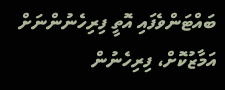ބައްޓަންވެފައި އޮތީ ފިރިހެނުންނަށް އަމާޒުކޮށް، ފިރިހެނުން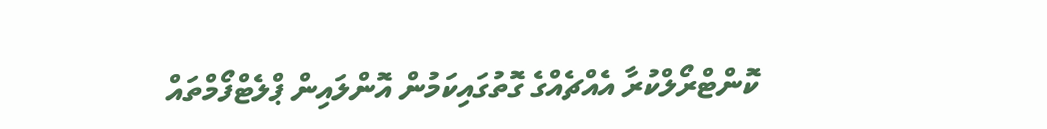ކޮންޓްރޯލްކުރާ އެއްޗެއްގެ ގޮތުގައިކަމުން އޮންލައިން ޕްލެޓްފޯމްތައް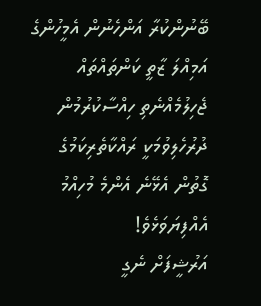ބޭނުންކުރާ އަންހެނުން އެމީހުންގެ އަމިއްލަ ޒާތީ ކަންތައްތައް ޖެހިލުމެއްނެތި ހިއްސާކުރުމުން ދުރުހެލިވުމަކީ ރައްކާތެރިކަމުގެ ގޮތުން އެޅޭނެ އެންމެ މުހިއްމު އެއްފިޔަވަޅެވެ!
އަރުޝީފަށް ނެގީ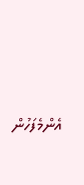އެންމެފަހުން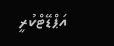އަޕްޑޭޓްކުރީ